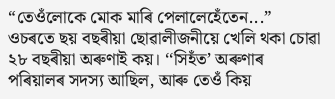“তেওঁলোকে মোক মাৰি পেলালেহেঁতেন...” ওচৰতে ছয় বছৰীয়া ছোৱালীজনীয়ে খেলি থকা চোৱা ২৮ বছৰীয়া অৰুণাই কয়। ‘‘সিহঁত’ অৰুণাৰ পৰিয়ালৰ সদস্য আছিল, আৰু তেওঁ কিয়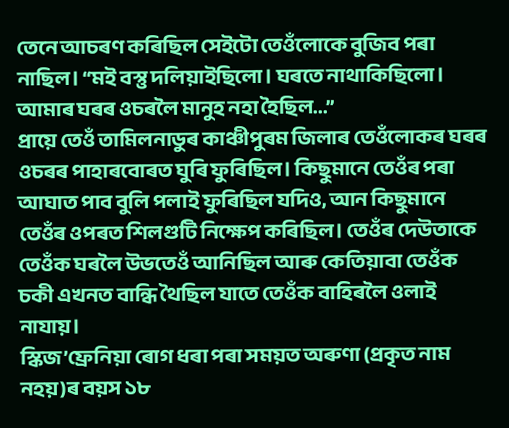তেনে আচৰণ কৰিছিল সেইটো তেওঁলোকে বুজিব পৰা নাছিল। “মই বস্তু দলিয়াইছিলো। ঘৰতে নাথাকিছিলো। আমাৰ ঘৰৰ ওচৰলৈ মানুহ নহা হৈছিল...”
প্ৰায়ে তেওঁ তামিলনাডুৰ কাঞ্চীপুৰম জিলাৰ তেওঁলোকৰ ঘৰৰ ওচৰৰ পাহাৰবোৰত ঘুৰি ফুৰিছিল। কিছুমানে তেওঁৰ পৰা আঘাত পাব বুলি পলাই ফুৰিছিল যদিও, আন কিছুমানে তেওঁৰ ওপৰত শিলগুটি নিক্ষেপ কৰিছিল। তেওঁৰ দেউতাকে তেওঁক ঘৰলৈ উভতেওঁ আনিছিল আৰু কেতিয়াবা তেওঁক চকী এখনত বান্ধি থৈছিল যাতে তেওঁক বাহিৰলৈ ওলাই নাযায়।
স্কিজ’ফ্ৰেনিয়া ৰোগ ধৰা পৰা সময়ত অৰুণা (প্ৰকৃত নাম নহয়)ৰ বয়স ১৮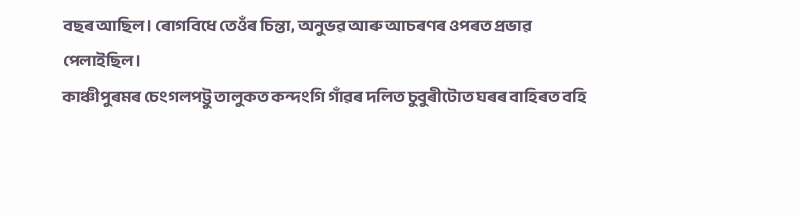বছৰ আছিল। ৰোগবিধে তেওঁৰ চিন্তা, অনুভৱ আৰু আচৰণৰ ওপৰত প্ৰভাৱ পেলাইছিল।
কাঞ্চীপুৰমৰ চেংগলপট্টু তালুকত কন্দংগি গাঁৱৰ দলিত চুবুৰীটোত ঘৰৰ বাহিৰত বহি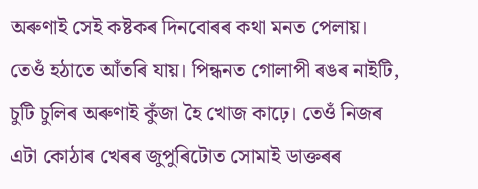অৰুণাই সেই কষ্টকৰ দিনবোৰৰ কথা মনত পেলায়। তেওঁ হঠাতে আঁতৰি যায়। পিন্ধনত গোলাপী ৰঙৰ নাইটি, চুটি চুলিৰ অৰুণাই কুঁজা হৈ খোজ কাঢ়ে। তেওঁ নিজৰ এটা কোঠাৰ খেৰৰ জুপুৰিটোত সোমাই ডাক্তৰৰ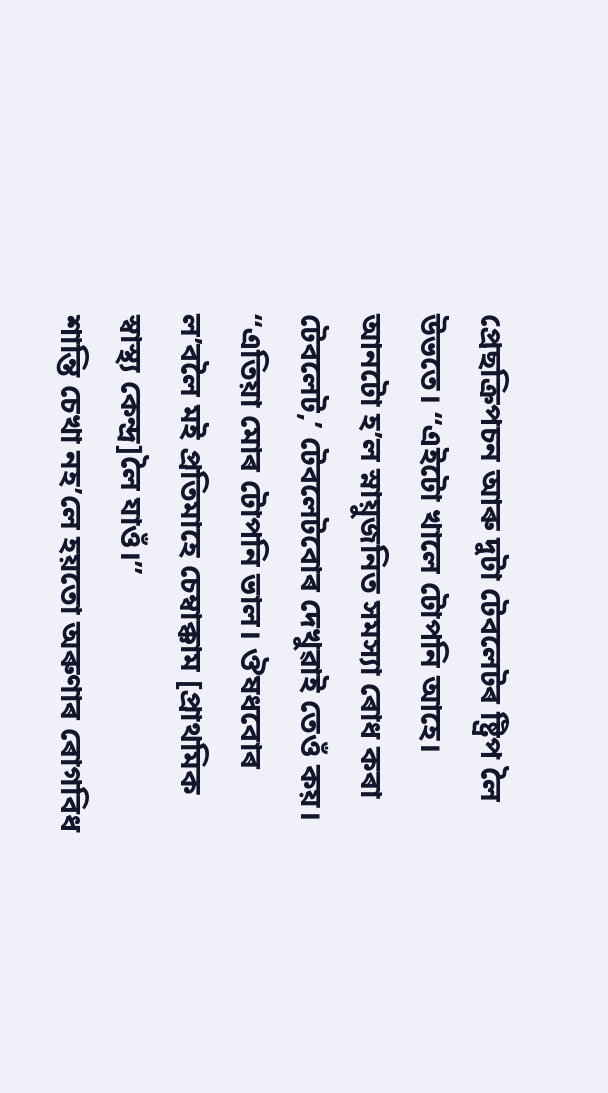প্ৰেছক্ৰিপচন আৰু দুটা টেবলেটৰ ষ্ট্ৰিপ লৈ উভতে। “এইটো খালে টোপনি আহে। আনটো হ’ল স্নায়ুজনিত সমস্যা ৰোধ কৰা টেবলেট,’ টেবলেটবোৰ দেখুৱাই তেওঁ কয়। “এতিয়া মোৰ টোপনি ভাল। ঔষধবোৰ ল’বলৈ মই প্ৰতিমাহে চেম্বাক্কাম [প্ৰাথমিক স্বাস্থ্য কেন্দ্ৰ]লৈ যাওঁ।”
শান্তি চেখা নহ’লে হয়তো অৰুণাৰ ৰোগবিধ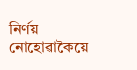নিৰ্ণয় নোহোৱাকৈয়ে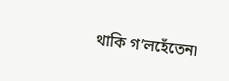থাকি গ’লহেঁতেন৷